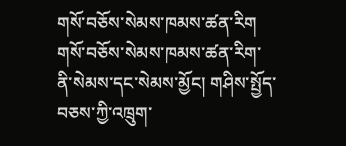གསོ་བཅོས་སེམས་ཁམས་ཚན་རིག
གསོ་བཅོས་སེམས་ཁམས་ཚན་རིག་ནི་སེམས་དང་སེམས་མྱོང། གཤིས་སྤྱོད་བཅས་ཀྱི་འཁྲུག་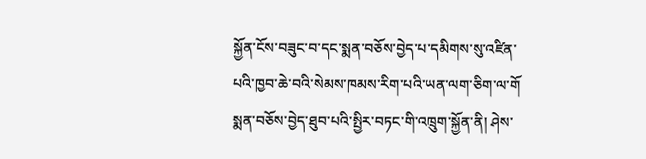སྐྱོན་ངོས་བཟུང་བ་དང་སྨན་བཅོས་བྱེད་པ་དམིགས་སུ་འཛིན་པའི་ཁྱབ་ཆེ་བའི་སེམས་ཁམས་རིག་པའི་ཡན་ལག་ཅིག་ལ་གོ སྨན་བཅོས་བྱེད་ཐུབ་པའི་སྤྱིར་བཏང་གི་འཁྲུག་སྐྱོན་ནི། ཤེས་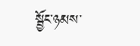སྦྱོང་ཉམས་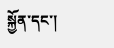སྐྱོན་དང་།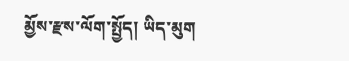མྱོས་རྫས་ལོག་སྤྱོད། ཡིད་མུག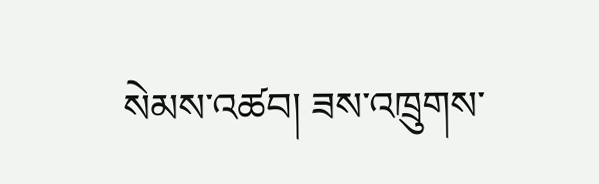སེམས་འཚབ། ཟས་འཁྲུགས་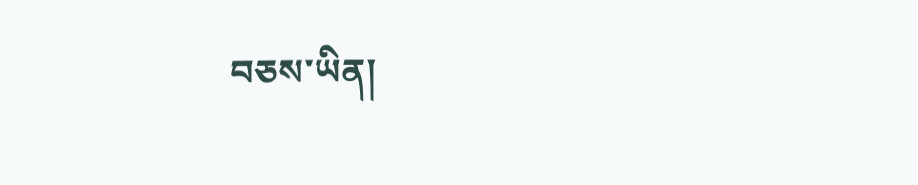བཅས་ཡིན།